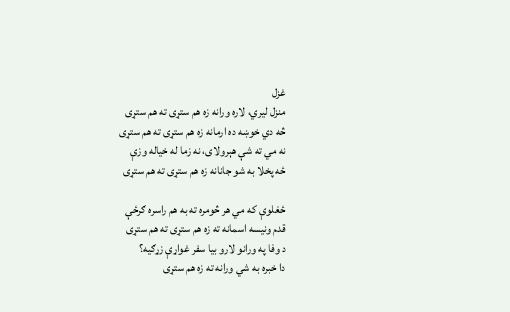غزل
منزل ليري، لاره ورانه زه هم ستړى ته هم ستړى
څه دي خوښه ده ارمانه زه هم ستړى ته هم ستړى
نه مي ته شې هېرولاى، نه زما له خياله وزې
ځه پخلا به شو جانانه زه هم ستړى ته هم ستړى

ځغلوې كه مي هر څومره ته به هم راسره ګرځې
قدم ونيسه اسمانه ته زه هم ستړى ته هم ستړى
د وفا په ورانو لارو بيا سفر غواړې زړګيه؟
دا خبره به شي ورانه ته زه هم ستړى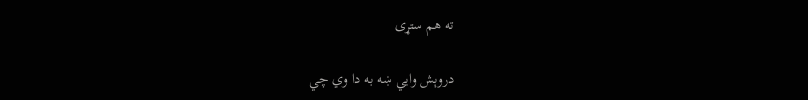ته هم ستړى

دروېش وايي ښه به دا وي چي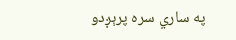په ساري سره پرېږدو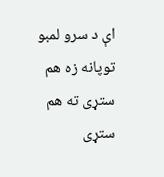اې د سرو لمبو توپانه زه هم ستړى ته هم ستړى